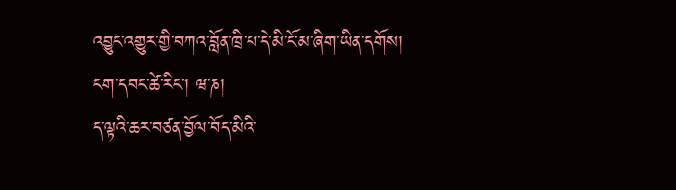འབྱུང་འགྱུར་གྱི་བཀའ་བློན་ཁྲི་པ་དེ་མི་ངོ་མ་ཞིག་ཡིན་དགོས།
ངག་དབང་ཚེ་རིང་། ཝ་ཎ།
ད་ལྟའི་ཆར་བཙན་བྱོལ་བོད་མིའི་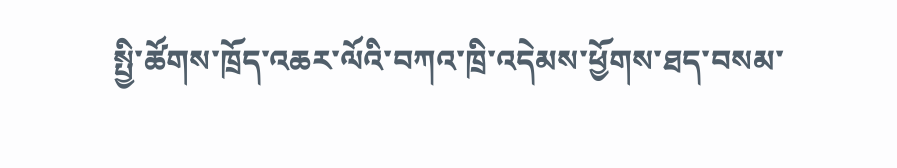སྤྱི་ཚོགས་ཁྲོད་འཆར་ལོའི་བཀའ་ཁྲི་འདེམས་ཕྱོགས་ཐད་བསམ་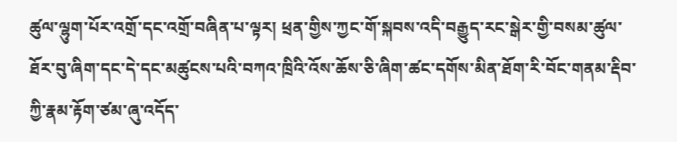ཚུལ་ལྷུག་པོར་འགྲོ་དང་འགྲོ་བཞིན་པ་ལྟར། ཕྲན་གྱིས་ཀྱང་གོ་སྐབས་འདི་བརྒྱུད་རང་སྒེར་གྱི་བསམ་ཚུལ་ཐོར་བུ་ཞིག་དང་དེ་དང་མཚུངས་པའི་བཀའ་ཁྲིའི་འོས་ཆོས་ཅི་ཞིག་ཚང་དགོས་མིན་ཐོག་རི་བོང་གནམ་རྡིབ་ཀྱི་རྣམ་རྟོག་ཙམ་ཞུ་འདོད་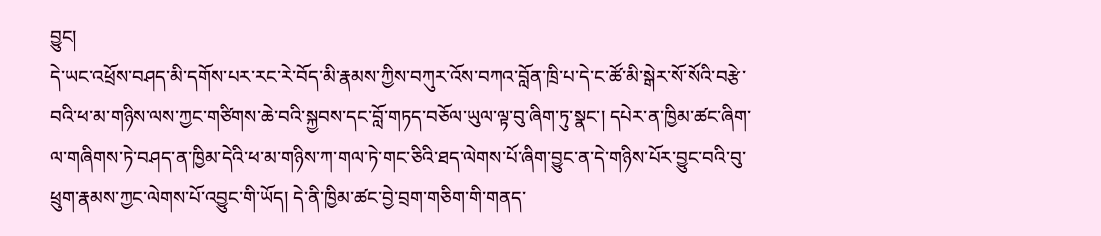བྱུང།
དེ་ཡང་འཕྲོས་བཤད་མི་དགོས་པར་རང་རེ་བོད་མི་རྣམས་ཀྱིས་བཀུར་འོས་བཀའ་བློན་ཁྲི་པ་དེ་ང་ཚོ་མི་སྒེར་སོ་སོའི་བརྩེ་བའི་ཕ་མ་གཉིས་ལས་ཀྱང་གཙིགས་ཆེ་བའི་སྐྱབས་དང་བློ་གཏད་བཅོལ་ཡུལ་ལྟ་བུ་ཞིག་ཏུ་སྣང་། དཔེར་ན་ཁྱིམ་ཚང་ཞིག་ལ་གཞིགས་ཏེ་བཤད་ན་ཁྱིམ་དེའི་ཕ་མ་གཉིས་ཀ་གལ་ཏེ་གང་ཅིའི་ཐད་ལེགས་པོ་ཞིག་བྱུང་ན་དེ་གཉིས་པོར་བྱུང་བའི་བུ་ཕྲུག་རྣམས་ཀྱང་ལེགས་པོ་འབྱུང་གི་ཡོད། དེ་ནི་ཁྱིམ་ཚང་བྱེ་བྲག་གཅིག་གི་གནད་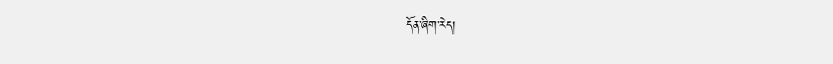དོན་ཞིག་རེད།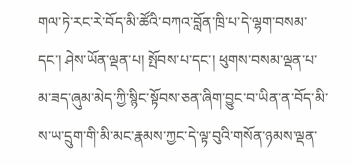གལ་ཏེ་རང་རེ་བོད་མི་ཚོའི་བཀའ་བློན་ཁྲི་པ་དེ་ལྷག་བསམ་དང་། ཤེས་ཡོན་ལྡན་པ། སྤོབས་པ་དང་། ཕུགས་བསམ་ལྡན་པ་མ་ཟད་ཞུམ་མེད་ཀྱི་སྙིང་སྟོབས་ཅན་ཞིག་བྱུང་བ་ཡིན་ན་བོད་མི་ས་ཡ་དྲུག་གི་མི་མང་རྣམས་ཀྱང་དེ་ལྟ་བུའི་གསོན་ཉམས་ལྡན་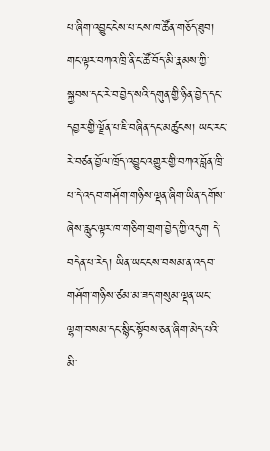པ་ཞིག་འབྱུང་ངེས་པ་ངས་ཁ་ཚོན་གཅོད་ཐུབ། གང་ལྟར་བཀའ་ཁྲི་ནི་ང་ཚོ་བོད་མི་རྣམས་ཀྱི་སྐྱབས་དང་རེ་བ་བྱེད་སའི་དགུན་གྱི་ཉིན་བྱེད་དང་དབྱར་གྱི་ལྗོན་པ་ཇི་བཞིན་དང་མཚུངས། ཡང་རང་རེ་བཙན་བྱོལ་ཁྲོད་འབྱུང་འགྱུར་གྱི་བཀའ་བློན་ཁྲི་པ་དེ་འདབ་གཤོག་གཉིས་ལྡན་ཞིག་ཡིན་དགོས་ཞེས་རླུང་ལྟར་ཁ་གཅིག་གྲག་བྱེད་ཀྱི་འདུག དེ་བདེན་པ་རེད། ཡིན་ཡང་ངས་བསམ་ན་འདབ་གཤོག་གཉིས་ཙམ་མ་ཟད་གསུམ་ལྡན་ཡང་ལྷག་བསམ་དང་སྙིང་སྟོབས་ཅན་ཞིག་མེད་པའི་མི་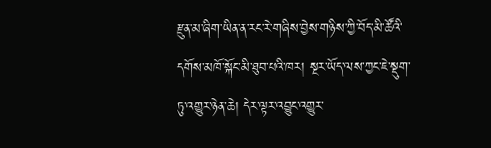རྫུན་མ་ཞིག་ཡིན་ན་རང་རེ་གཞིས་བྱེས་གཉིས་ཀྱི་བོད་མི་ཚོའི་དགོས་མཁོ་སྐོང་མི་ཐུབ་པའི་ཁར། སྔར་ཡོད་ལས་ཀྱང་ཇེ་སྡུག་ཏུ་འགྱུར་ཉེན་ཆེ། དེར་ལྟར་འབྱུང་འགྱུར་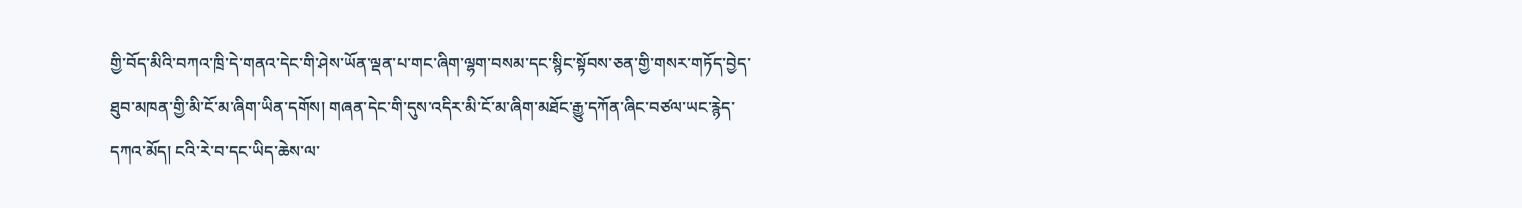གྱི་བོད་མིའི་བཀའ་ཁྲི་དེ་གནའ་དེང་གི་ཤེས་ཡོན་ལྡན་པ་གང་ཞིག་ལྷག་བསམ་དང་སྙིང་སྟོབས་ཅན་གྱི་གསར་གཏོད་བྱེད་ཐུབ་མཁན་གྱི་མི་ངོ་མ་ཞིག་ཡིན་དགོས། གཞན་དེང་གི་དུས་འདིར་མི་ངོ་མ་ཞིག་མཐོང་རྒྱུ་དཀོན་ཞིང་བཙལ་ཡང་རྙེད་དཀའ་མོད། ངའི་རེ་བ་དང་ཡིད་ཆེས་ལ་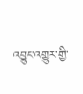འབྱུང་འགྱུར་གྱི་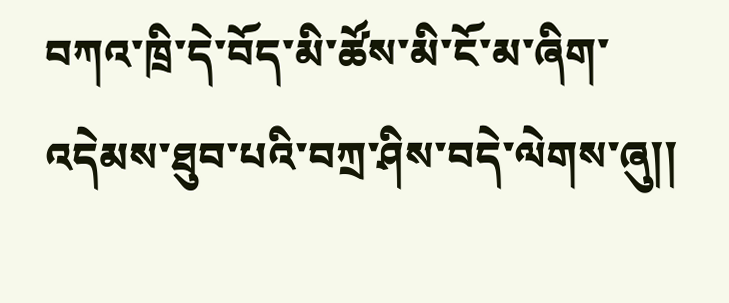བཀའ་ཁྲི་དེ་བོད་མི་ཚོས་མི་ངོ་མ་ཞིག་འདེམས་ཐུབ་པའི་བཀྲ་ཤིས་བདེ་ལེགས་ཞུ།།